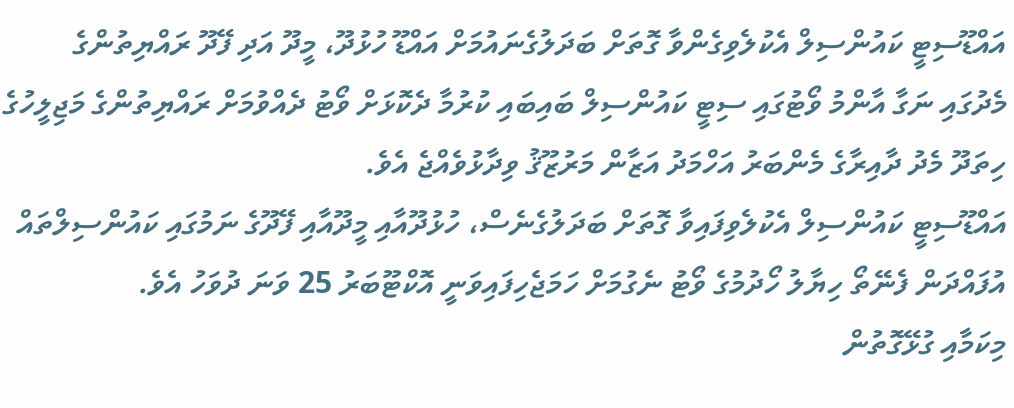އައްޑޫސިޓީ ކައުންސިލް އެކުލެވިގެންވާ ގޮތަށް ބަދަލުގެނައުމަށް އައްޑޫ ހުޅުދޫ، މީދޫ އަދި ފޭދޫ ރައްޔިތުންގެ މެދުގައި ނަގާ އާންމު ވޯޓުގައި ސިޓީ ކައުންސިލް ބައިބައި ކުރުމާ ދެކޮޅަށް ވޯޓު ދެއްވުމަށް ރައްޔިތުންގެ މަޖިލީހުގެ ހިތަދޫ މެދު ދާއިރާގެ މެންބަރު އަހްމަދު އަޒާން މަރުޒޫޤު ވިދާޅުވެއްޖެ އެވެ.
އައްޑޫސިޓީ ކައުންސިލް އެކުލެވިފައިވާ ގޮތަށް ބަދަލުގެނެސް، ހުޅުދޫއާއި މީދޫއާއި ފޭދޫގެ ނަމުގައި ކައުންސިލްތައް އުފައްދަން ފެނޭތޯ ހިޔާލު ހޯދުމުގެ ވޯޓު ނެގުމަށް ހަމަޖެހިފައިވަނީ އޮކްޓޫބަރު 25 ވަނަ ދުވަހު އެވެ.
މިކަމާއި ގުޅޭގޮތުން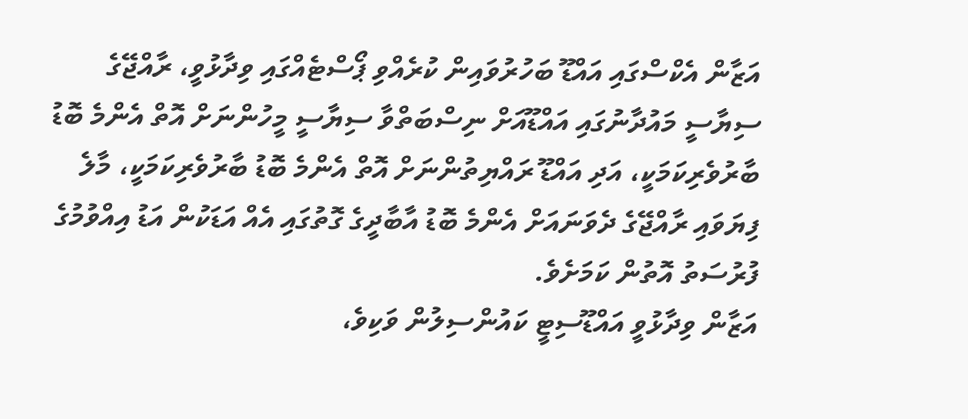އަޒާން އެކްސްގައި އައްޑޫ ބަހުރުވައިން ކުރެއްވި ޕޯސްޓެއްގައި ވިދާޅުވީ، ރާއްޖޭގެ ސިޔާސީ މައުދާނުގައި އައްޑޫއަށް ނިސްބަތްވާ ސިޔާސީ މީހުންނަށް އޮތް އެންމެ ބޮޑު ބާރުވެރިކަމަކީ، އަދި އައްޑޫ ރައްޔިތުންނަށް އޮތް އެންމެ ބޮޑު ބާރުވެރިކަމަކީ، މާލެ ފިޔަވައި ރާއްޖޭގެ ދެވަނައަށް އެންމެ ބޮޑު އާބާދީގެ ގޮތުގައި އެއް އަޑަކުން އަޑު އިއްވުމުގެ ފުރުސަތު އޮތުން ކަމަށެވެ.
އަޒާން ވިދާޅުވީ އައްޑޫސިޓީ ކައުންސިލުން ވަކިވެ،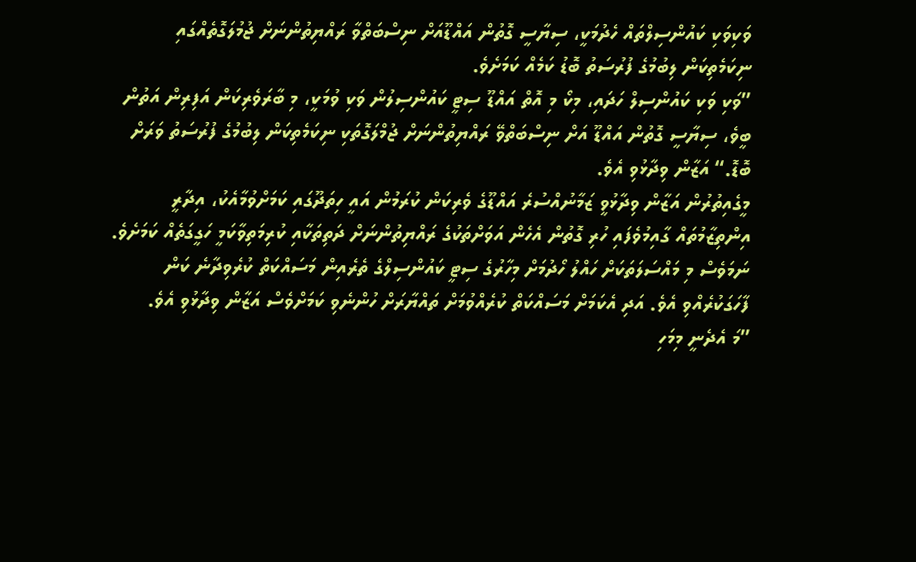ވަކިވަކި ކައުންސިލްތައް ހެދުމަކީ، ސިޔާސީ ގޮތުން އައްޑޫއަށް ނިސްބަތްވާ ރައްޔިތުންނަށް ޖުމުލަގޮތެއްގައި ނިކަމެތިކަން ލިބުމުގެ ފުރުސަތު ބޮޑު ކަމެއް ކަމަށެވެ.
”ވަކި ވަކި ކައުންސިލް ހަދައި، މިކޯ މި އޮތް އައްޑޫ ސިޓީ ކައުންސިލުން ވަކި ވުމަކީ، މި ބާރަވެރިކަން އަފިރިން އަތުން ބީވެ، ސިޔާސީ ގޮތުން އައްޑޫ އަށް ނިސްބަތްވޭ ރައްޔިތުންނަށް ޖުމްލަގޮތަކި ނިކަމެތިކަން ލިބުމުގެ ފުރުސަތު ވަރަށް ބޮޑޮ.“ އަޒާން ވިދާޅުވި އެވެ.
މީގެއިތުރުން އަޒާން ވިދާޅުވީ ޒަމާނުއްސުރެ އައްޑޫގެ ވެރިކަން ކުރަމުން އައީ ހިތަދޫގައި ކަމަށްވުމާއެކު، އިދާރީ އިންތިޒާމުތައް ގާއިމުވެފައި ހުރި ގޮތުން އެހެން އަވަށްތަކުގެ ރައްޔިތުންނަށް ދަތިތަކާއި ކުރިމަތިވާކަމީ ހަގީގަތެއް ކަމަށެވެ. ނަމަވެސް މި މައްސަލަތަކަށް ހައްލު ހޯދުމަށް މިހާރުގެ ސިޓީ ކައުންސިލްގެ ތެރެއިން މަސައްކަތް ކުރެވިދާނެ ކަން ފާހަގަކުރެއްވި އެވެ. އަދި އެކަމަށް މަސައްކަތް ކުރެއްވުމަށް ތައްޔާރަށް ހުންނެވި ކަމަށްވެސް އަޒާން ވިދާޅުވި އެވެ.
”މަ އެދެނީ މިމަހި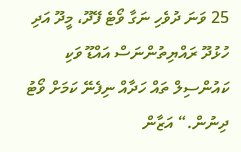25 ވަނަ ދުވެހި ނަގާ ވޯޓެ ފޭދޫ، މީދޫ އަދި ހުޅުދޫ ރައްޔިތުންނަސް އައްޑޫ ވަކި ކައުންސިލް ތައް ހަދާއް ނިފެނޭ ކަމަށް ވޯޓު ދިނުން.“ އަޒާން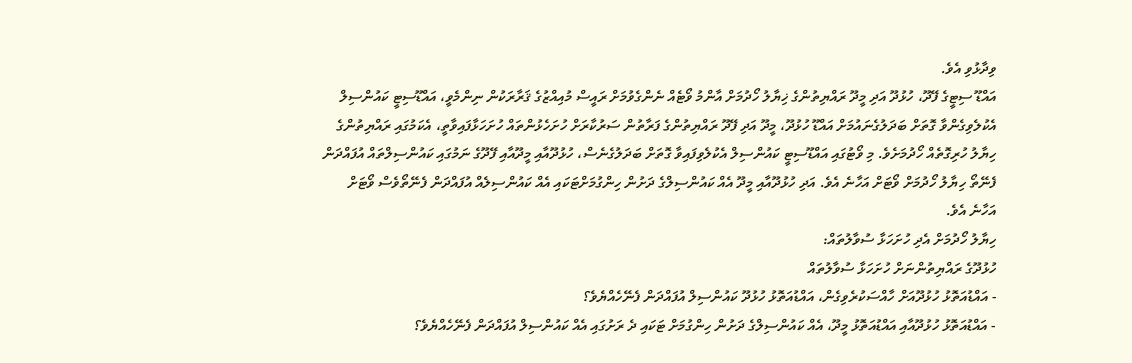ވިދާޅުވި އެވެ.
އައްޑޫ ސިޓީގެ ފޭދޫ، ހުޅުދޫ އަދި މީދޫ ރައްޔިތުންގެ ޚިޔާލު ހޯދުމަށް އާންމު ވޯޓެއް ނެންގެވުމަށް ރައީސް މުއިއްޒުގެ ޤަރާރަކުން ނިންމެވީ، އައްޑޫސިޓީ ކައުންސިލް އެކުލެވިގެންވާ ގޮތަށް ބަދަލުގެނައުމަށް އައްޑޫ ހުޅުދޫ، މީދޫ އަދި ފޭދޫ ރައްޔިތުންގެ ފަރާތުން ސަރުކާރަށް ހުށަހެޅުންތައް ހުށަހަޅާފައިވާތީ، އެކަމުގައި ރައްޔިތުންގެ ހިޔާލު ހުރިގޮތެއް ހޯދުމަށެވެ. މި ވޯޓުގައި އައްޑޫސިޓީ ކައުންސިލް އެކުލެވިފައިވާ ގޮތަށް ބަދަލުގެނެސް، ހުޅުދޫއާއި މީދޫއާއި ފޭދޫގެ ނަމުގައި ކައުންސިލްތައް އުފައްދަން ފެނޭތޯ ހިޔާލު ހޯދުމަށް ވޯޓަށް އަހާނެ އެވެ. އަދި ހުޅުދޫއާއި މީދޫ އެއް ކައުންސިލްގެ ދަށުން ހިންގުމަށްޓަކައި އެއް ކައުންސިލެއް އުފައްދަން ފެނޭތޯވެސް ވޯޓަށް އަހާނެ އެވެ.
ހިޔާލު ހޯދުމަށް އެދި ހުށަހަޅާ ސުވާލުތައް:
ހުޅުދޫގެ ރައްޔިތުންނަށް ހުށަހަޅާ ސުވާލުތައް
- އައްޑުއަތޮޅު ހުޅުދޫއަށް ހާއްސަކުރެވިގެން، އައްޑުއަތޮޅު ހުޅުދޫ ކައުންސިލް އުފައްދަން ފެނޭހެއްޔެވެ؟
- އައްޑުއަތޮޅު ހުޅުދޫއާއި އައްޑުއަތޮޅު މީދޫ، އެއް ކައުންސިލްގެ ދަށުން ހިންގުމަށް ޓަކައި ދެ ރަށުގައި އެއް ކައުންސިލް އުފައްދަން ފެނޭހެއްޔެވެ؟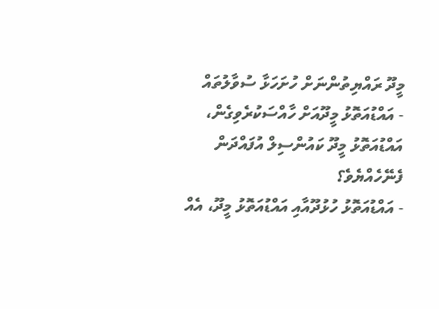މީދޫ ރައްޔިތުންނަށް ހުށަހަޅާ ސުވާލުތައް
- އައްޑުއަތޮޅު މީދޫއަށް ހާއްސަކުރެވިގެން، އައްޑުއަތޮޅު މީދޫ ކައުންސިލް އުފައްދަން ފެނޭހެއްޔެވެ؟
- އައްޑުއަތޮޅު ހުޅުދޫއާއި އައްޑުއަތޮޅު މީދޫ، އެއް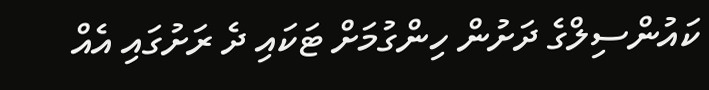ކައުންސިލްގެ ދަށުން ހިންގުމަށް ޓަކައި ދެ ރަށުގައި އެއް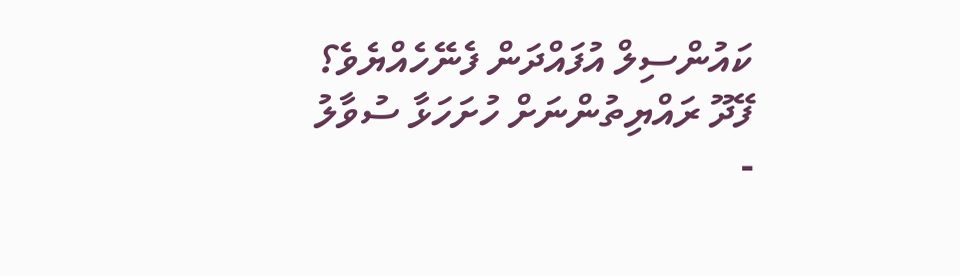ކައުންސިލް އުފައްދަން ފެނޭހެއްޔެވެ؟
ފޭދޫ ރައްޔިތުންނަށް ހުށަހަޅާ ސުވާލު
-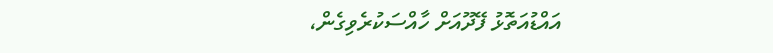އައްޑުއަތޮޅު ފޭދޫއަށް ހާއްސަކުރެވިގެން،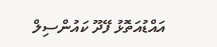އައްޑުއަތޮޅު ފޭދޫ ކައުންސިލް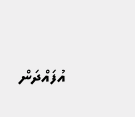އުފައްދަން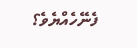ފެނޭހެއްޔެވެ؟